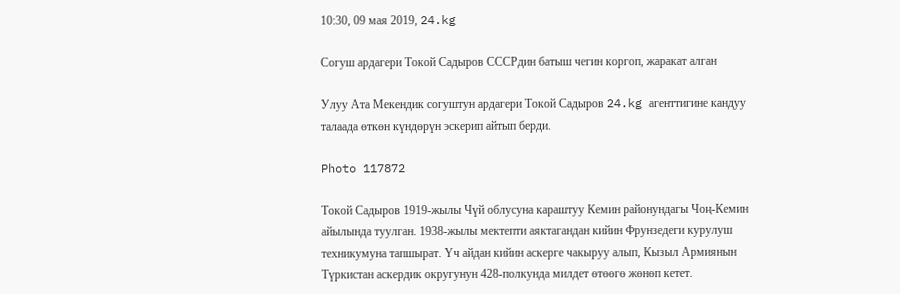10:30, 09 мая 2019, 24.kg

Согуш ардагери Токой Садыров СССРдин батыш чегин коргоп, жаракат алган

Улуу Ата Мекендик согуштун ардагери Токой Садыров 24.kg агенттигине кандуу талаада өткөн күндөрүн эскерип айтып берди.

Photo 117872

Токой Садыров 1919-жылы Чүй облусуна караштуу Кемин районундагы Чоң-Кемин айылында туулган. 1938-жылы мектепти аяктагандан кийин Фрунзедеги курулуш техникумуна тапшырат. Үч айдан кийин аскерге чакыруу алып, Кызыл Армиянын Түркистан аскердик округунун 428-полкунда милдет өтөөгө жөнөп кетет.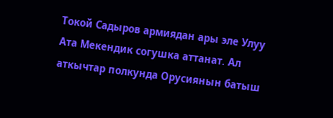Токой Садыров армиядан ары эле Улуу Ата Мекендик согушка аттанат. Ал аткычтар полкунда Орусиянын батыш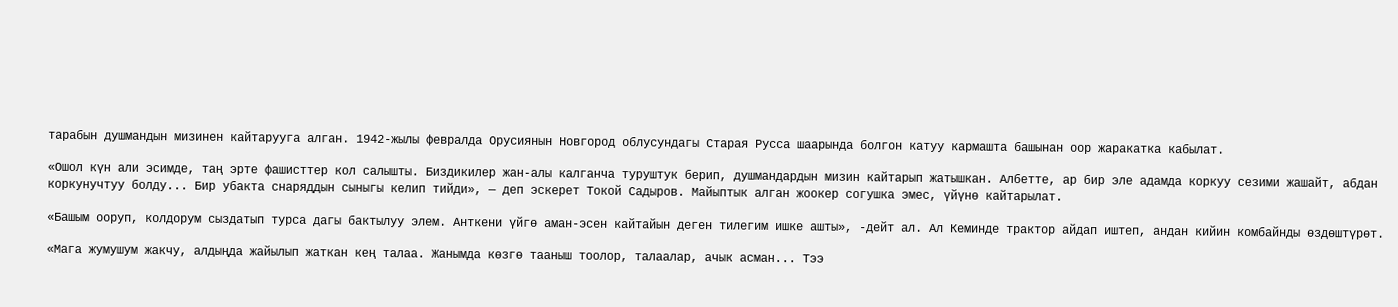тарабын душмандын мизинен кайтарууга алган. 1942-жылы февралда Орусиянын Новгород облусундагы Старая Русса шаарында болгон катуу кармашта башынан оор жаракатка кабылат.

«Ошол күн али эсимде, таң эрте фашисттер кол салышты. Биздикилер жан-алы калганча туруштук берип, душмандардын мизин кайтарып жатышкан. Албетте, ар бир эле адамда коркуу сезими жашайт, абдан коркунучтуу болду... Бир убакта снаряддын сыныгы келип тийди», — деп эскерет Токой Садыров. Майыптык алган жоокер согушка эмес, үйүнө кайтарылат.

«Башым ооруп, колдорум сыздатып турса дагы бактылуу элем. Анткени үйгө аман-эсен кайтайын деген тилегим ишке ашты», -дейт ал. Ал Кеминде трактор айдап иштеп, андан кийин комбайнды өздөштүрөт.

«Мага жумушум жакчу, алдыңда жайылып жаткан кең талаа. Жанымда көзгө тааныш тоолор, талаалар, ачык асман... Тээ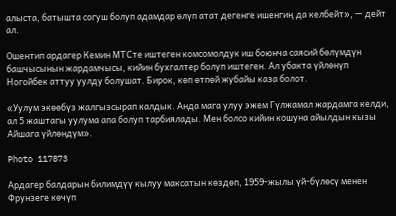алыста, батышта согуш болуп адамдар өлүп атат дегенге ишенгиң да келбейт», — дейт ал.

Ошентип ардагер Кемин МТСте иштеген комсомолдук иш боюнча саясий бөлүмдүн башчысынын жардамчысы, кийин бухгалтер болуп иштеген. Ал убакта үйлөнүп Ногойбек аттуу уулду болушат. Бирок, көп өтпөй жубайы каза болот.

«Уулум экөөбүз жалгызсырап калдык. Анда мага улуу эжем Гүлжамал жардамга келди, ал 5 жаштагы уулума апа болуп тарбиялады. Мен болсо кийин кошуна айылдын кызы Айшага үйлөндүм».

Photo 117873

Ардагер балдарын билимдүү кылуу максатын көздөп, 1959-жылы үй-бүлөсү менен Фрунзеге көчүп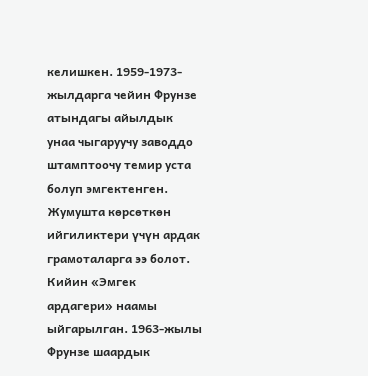келишкен. 1959-1973-жылдарга чейин Фрунзе атындагы айылдык унаа чыгаруучу заводдо штамптоочу темир уста болуп эмгектенген. Жумушта көрсөткөн ийгиликтери үчүн ардак грамоталарга ээ болот. Кийин «Эмгек ардагери» наамы ыйгарылган. 1963-жылы Фрунзе шаардык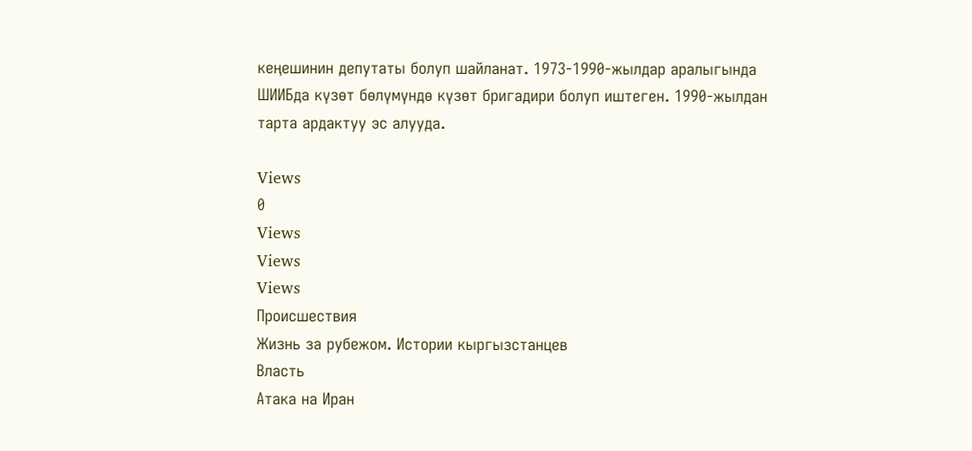кеңешинин депутаты болуп шайланат. 1973-1990-жылдар аралыгында ШИИБда күзөт бөлүмүндө күзөт бригадири болуп иштеген. 1990-жылдан тарта ардактуу эс алууда.

Views
0
Views
Views
Views
Происшествия
Жизнь за рубежом. Истории кыргызстанцев
Власть
Атака на Иран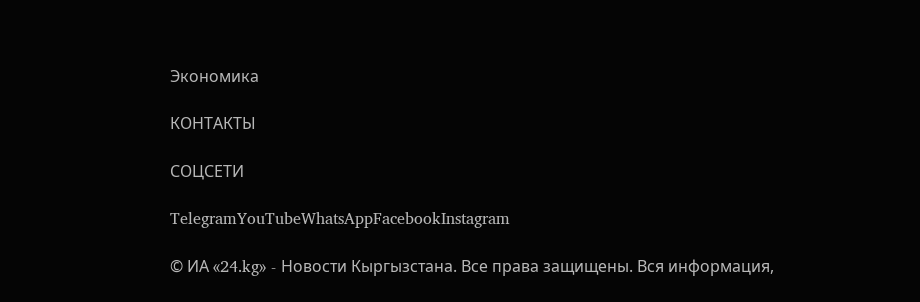Экономика

КОНТАКТЫ

СОЦСЕТИ

TelegramYouTubeWhatsAppFacebookInstagram

© ИА «24.kg» - Новости Кыргызстана. Все права защищены. Вся информация,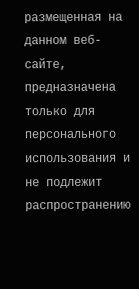размещенная на данном веб-сайте, предназначена только для персонального использования и не подлежит распространению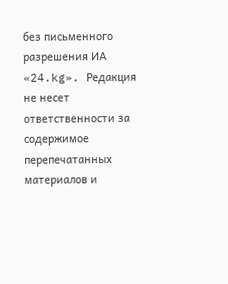без письменного разрешения ИА «24.kg». Редакция не несет ответственности за содержимое перепечатанных материалов и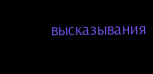высказывания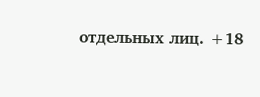отдельных лиц. +18